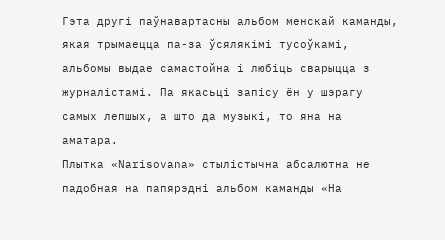Гэта другі паўнавартасны альбом менскай каманды, якая трымаецца па-за ўсялякімі тусоўкамі, альбомы выдае самастойна і любіць сварыцца з журналістамі. Па якасьці запісу ён у шэрагу самых лепшых, а што да музыкі, то яна на аматара.
Плытка «Narisovana» стылістычна абсалютна не падобная на папярэдні альбом каманды «На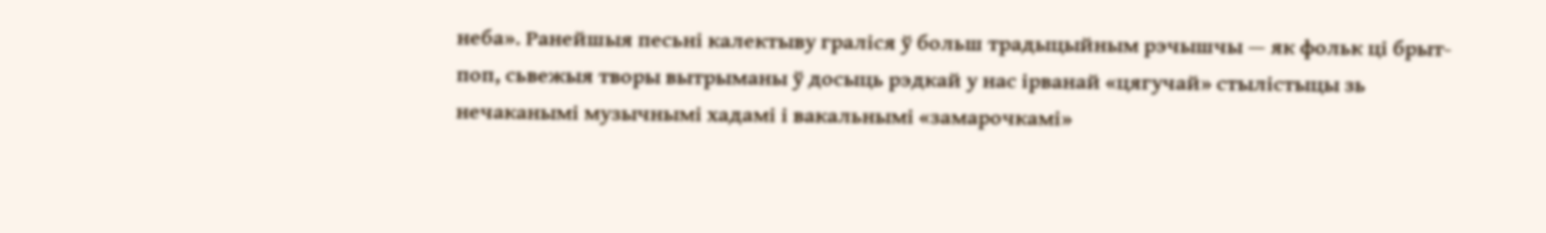неба». Ранейшыя песьні калектыву граліся ў больш традыцыйным рэчышчы — як фольк ці брыт-поп, сьвежыя творы вытрыманы ў досыць рэдкай у нас ірванай «цягучай» стылістыцы зь нечаканымі музычнымі хадамі і вакальнымі «замарочкамі»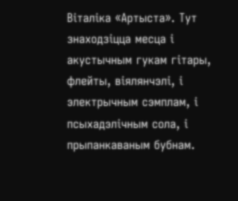Віталіка «Артыста». Тут знаходзіцца месца і акустычным гукам гітары, флейты, віялянчэлі, і электрычным сэмплам, і псыхадэлічным сола, і прыпанкаваным бубнам.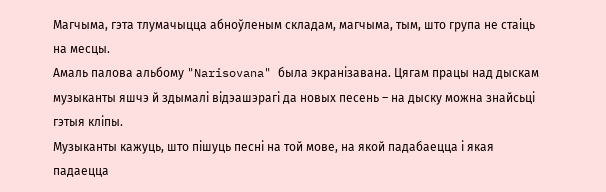Магчыма, гэта тлумачыцца абноўленым складам, магчыма, тым, што група не стаіць на месцы.
Амаль палова альбому "Narisovana" была экранізавана. Цягам працы над дыскам музыканты яшчэ й здымалі відэашэрагі да новых песень – на дыску можна знайсьці гэтыя кліпы.
Музыканты кажуць, што пішуць песні на той мове, на якой падабаецца і якая падаецца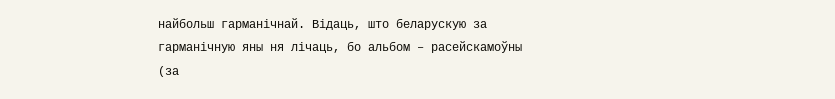найбольш гарманічнай. Відаць, што беларускую за гарманічную яны ня лічаць, бо альбом – расейскамоўны (за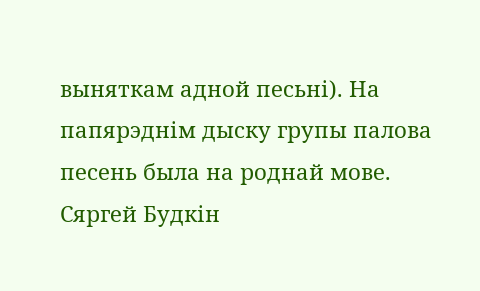выняткам адной песьні). На папярэднім дыску групы палова песень была на роднай мове.
Сяргей Будкін